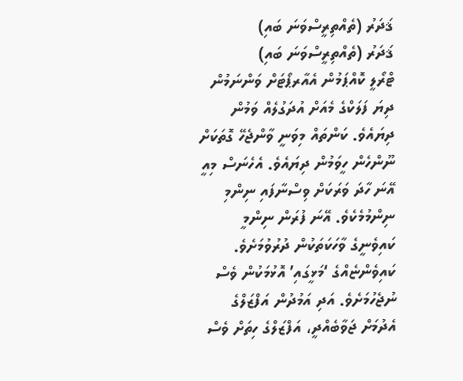ޤަދަރު (ތެއްތިރީސްވަނަ ބައި)
ޤަދަރު (ތެއްތިރީސްވަނަ ބައި)
ޓްރޯލީ ކޮއްޕަމުން އެއާރޕޯޓަށް ވަންނަމުން ދިޔަ ފަލަކްގެ މެއަށް އުދަގުލެއް ވަމުން ދިޔައެވެ. ކަންތައް މިވަނީ ވާންޖެހޭ ގޮތަކަށް ނޫންހެން ހީވަމުން ދިޔައެވެ. އެހެނަސް މިއީ އޭނަ ހާދަ ވަރަކަށް ވިސްނާފައި ނިންމި ނިންމުމެކެވެ. އޭނަ ފުރަން ނިންމީ ކައިވެނީގެ ވާހަކަތަކުން ދުރުވުމަށެވެ. ކައިވެންޏެއްގެ ‘މަޅީގައި’ އޮޅުމަކުން ވެސް ނުޖެހުމަށެވެ. އަދި އަމުދުން އަފްޒަލްގެ އެދުމަށް ޖަވާބެއްދީ، އަފްޒަލްގެ ހިތަށް ވެސް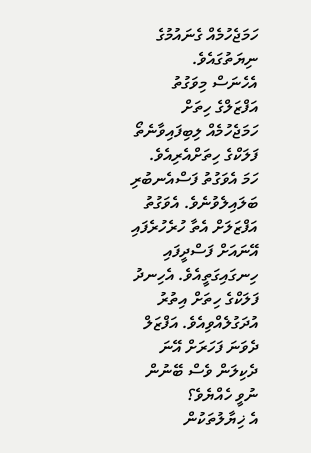ހަމަޖެހުމެއް ގެނައުމުގެ ނިޔަތުގައެވެ.
އެހެނަސް މިވަގުތު އަފްޒަލްގެ ހިތަށް ހަމަޖެހުމެއް ލިބިފައިވާނެތޯ ފަލަކްގެ ހިތަށްއެރިއެވެ. ހަމަ އެވަގުތު ފަސްއެނބުރި ބަލައިލެވުނެވެ. އެވަގުތު އަފްޒަލަށް އެތާ ހުރެހުރެފައި އޭނައަށް ފަސްދީފައި ހިނގައިގަތީއެވެ. އެހިނދު ފަލަކްގެ ހިތަށް އިތުރު އުދަގުލެއްވިއެވެ. އަފްޒަލް ދެވަނަ ފަހަރަށް އޭނަ ދެކިލަން ވެސް ބޭނުން ނުވީ ހެއްޔެވެ؟
އެ ޚިޔާލުތަކުން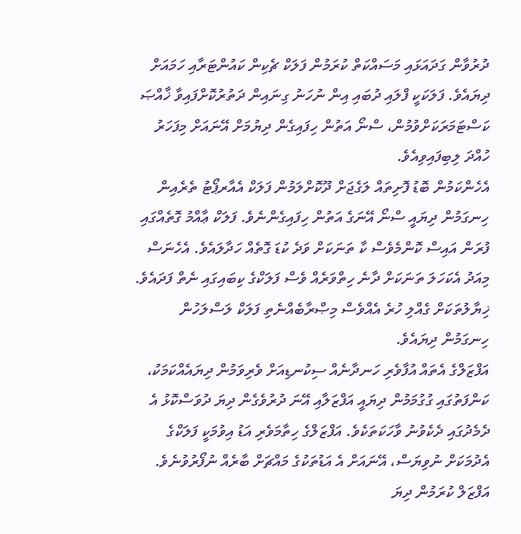ދުރުވާން ގަދައަޅައި މަސައްކަތް ކުރަމުން ފަލަކް ޗެކިން ކައުންޓަރާއި ހަމައަށް ދިޔައެވެ. ފަލަކަކީ ފްލައި ދުބައި އިން ނުހަނު ގިނައިން ދަތުރުކޮށްފައިވާ ޚާއްޞަ ކަސްޓަމަރަކަށްވުމުން، ސްނޯ އަތުން ހިފައިގެން ދިޔުމަށް އޭނައަށް މިފަހަރު ހުއްދަ ލިބިފައިވިއެވެ.
އެހެންކަމުން ބޮޑު ފޮށިތައް ލަގެޖަށް ދޫކޮށްލަމުން ފަލަކް އެއާރޕޯޓު ތެރެއިން ހިނގަމުން ދިޔައީ ސްނޯ އޭނަގެ އަތުން ހިފައިގެންނެވެ. ފަލަކް ޢާއްމު ގޮތެއްގައި ފުރަން އައިސް ކޮންމެވެސް ކާ ތަނަކަށް ވަދެ ކުޑަ ގޮތެއް ހަދާލައެވެ. އެހެނަސް މިއަދު އެކަހަލަ ތަނަކަށް ދާނެ ހިތްވަރެއް ވެސް ފަލަކްގެ ކިބައިގައި ނެތް ފަދައެވެ. ޚިޔާލުތަކަށް ގެއްލި ހުރެ އެއްވެސް މިޞްރާބެއްނެތި ފަލަކް ލަސްލަހުން ހިނގަމުން ދިޔައެވެ.
އަފްޒަލްގެ އެތައް އުފާވެރި ހަނދާނެއް ސިކުނޑިއަށް ވެރިވަމުން ދިޔައެއްކަމަކު، ކަންފަތުގައި ގުގުމަމުން ދިޔައީ އަފްޒަލާއި އޭނަ ދުރުވެގެން ދިޔަ ދުވަސްކޮޅު އެ ދެމެދުގައި ދެކެވުނު ވާހަކަތަކެވެ. އަފްޒަލްގެ ހިތާމަވެރި އަޑު އިވުމަކީ ފަލަކްގެ އެދުމަކަށް ނުވިޔަސް، އޭނައަށް އެ އަޑުތަކުގެ މައްޗަށް ބާރެއް ނުފޯރުވުނެވެ. އަފްޒަލް ކުރަމުން ދިޔަ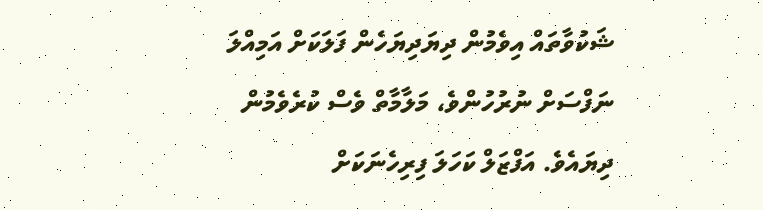ޝަކުވާތައް އިވެމުން ދިޔަދިޔަހެން ފަލަކަށް އަމިއްލަ ނަފްސަށް ނުރުހުންވެ، މަލާމާތް ވެސް ކުރެވެމުން ދިޔައެވެ. އަފްޒަލް ކަހަލަ ފިރިހެނަކަށް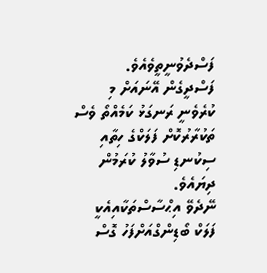ފަސްދެވުނީތީވެއެވެ. ފަސްދީގެން އޭނައަށް މި ކުރެވެނީ ރަނގަޅު ކަމެއްތޯ ވެސް ތަކުރާރުކޮށް ފަލަކްގެ ހިތާއި ސިކުނޑި ސުވާލު ކުރަމުން ދިޔައެވެ.
ނޭދެވޭ އިޙްސާސްތަކާއިއެކީ ފަލަކް ބޯޑިންގްއަށްފަހު ގޮސް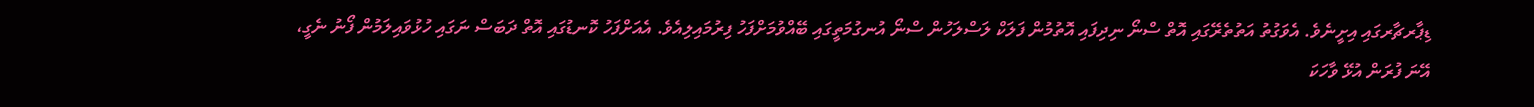ޑިޕާރޗާރގައި އިށީނެވެ. އެވަގުތު އަތުތެރޭގައި އޮތް ސްނޯ ނިދިފައި އޮތުމުން ފަލަކް ލަސްލަހުން ސްނޯ އުނގުމަތީގައި ބޭއްވުމަށްފަހު ފިރުމައިލިއެވެ. އެއަށްފަހު ކޮނޑުގައި އޮތް ދަބަސް ނަގައި ހުޅުވައިލަމުން ފޯނު ނެގީ، އޭނަ ފުރަން އުޅޭ ވާހަކަ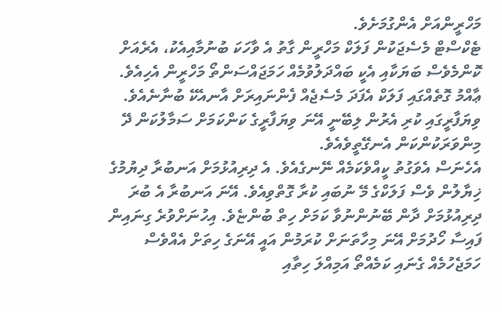މަހްރީންއަށް އެންގުމަށެވެ.
ޓެކްސްޓް މެސެޖަކުން ފަލަކް މަހްރީން ގާތު އެ ވާހަކަ ބުނުމާއިއެކު، އެރެއަށް ކޮންމެވެސް ބަޔަކާއި އެކީ ބައްދަލުވުމެއް ހަމަޖައްސަންތޯ މަހްރީން އެހިއެވެ. ޢާއްމު ގޮތެއްގައި ފަލަކް އެފަދަ މެސެޖެއް ފެންނައިރަށް އާނއެކޭ ބުނާނެއެވެ. ވިޔަފާރީގައި ކުރި އެރުން ލިބޭނީ އޭނަ ވިޔަފާރީގެ ކަންކަމަށް ސަމާލުކަން ދޭ މިންވަރަކުންކަން އެނގޭތީވެއެވެ.
އެހެނަސް އެވަގުތު ކީއްވެކަމެއް ނޭނގެއެވެ. އެ ދިރިއުޅުމަށް އަނބުރާ ދިޔުމުގެ ޚިޔާލުން ވެސް ފަލަކްގެ މޭ ނުބައި ކުރާ ގޮތްވިއެވެ. އޭނަ އަނބުރާ އެ ބުރަ ދިރިއުޅުމަށް ދާން ބޭނުންނުވާ ކަމަށް ހިތް ބުންޏެވެ. އިހުނަށްވުރެ ގިނައިން ފައިސާ ހޯދުމަށް އޭނަ މިހާތަނަށް ކުރަމުން އައީ އޭނަގެ ހިތަށް އެއްވެސް ހަމަޖެހުމެއް ގެނައި ކަމެއްތޯ އަމިއްލަ ހިތާއި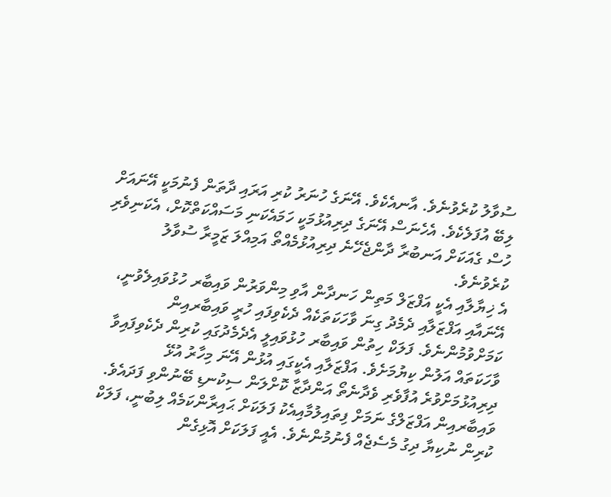ސުވާލު ކުރެވުނެވެ. އާނއެކެވެ. އޭނަގެ ހުނަރު ކުރި އަރައި ދާތަން ފެނުމަކީ އޭނައަށް ލިބޭ އުފަލެކެވެ. އެހެނަސް އޭނަގެ ދިރިއުޅުމަކީ ހަމައެކަނި މަސައްކަތްކޮށް، އެކަނިވެރި ހުސް ގެއަކަށް އަނބުރާ ދާންޖެހޭނެ ދިރިއުޅުމެއްތޯ އަމިއްލަ ޒަމީރާ ސުވާލު ކުރެވުނެވެ.
އެ ޚިޔާލާއި އެކީ އަފްޒަލް މަތިން ހަނދާން އާވި މިންވަރުން ވައިބާރ ހުޅުވައިލެވުނީ، އޭނައާއި އަފްޒަލާއި ދެމެދު ގިނަ ވާހަކަތަކެއް ދެކެވިފައި ހުރީ ވައިބާރއިން ކަމަށްވުމުންނެވެ. ފަލަކް ހިތުން ވައިބާރ ހުޅުވައިލީ އެދެމެދުގައި ކުރިން ދެކެވިފައިވާ ވާހަކަތައް އަލުން ކިޔުމަށެވެ. އަފްޒަލާއި އެކީގައި އުޅުން އޭނަ މިހާރު އުޅޭ ދިރިއުޅުމަށްވުރެ އުފާވެރި ވެދާނެތޯ އަންދާޒާ ކޮށްލަން ސިކުނޑި ބޭނުންވި ފަދައެވެ.
ވައިބާރއިން އަފްޒަލްގެ ނަމަށް ފިތައިލުމާއިއެކު ފަލަކަށް ޙައިރާންކަމެއް ލިބުނީ، ފަލަކް ކުރިން ނުކިޔާ ދިގު މެސެޖެއް ފެނުމުންނެވެ. އެއީ ފަލަކަށް އޮޅިގެން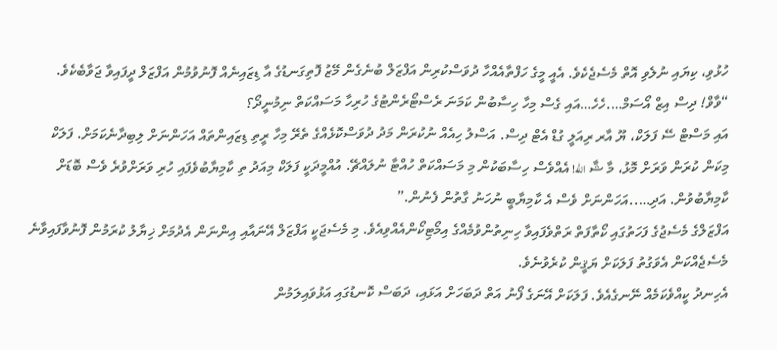ހުޅުވި، ކިޔައި ނުލެވި އޮތް މެސެޖެކެވެ. އެއީ މީގެ ހަފްތާއެއްހާ ދުވަސްކުރިން އަފްޒަލް ބުނެގެން މޭޒު ފޮތިގަނޑުގެ އާ ޑިޒައިނެއް ފޮނުވުމުން އަފްޒަލް ދީފައިވާ ޖަވާބެކެވެ.
“ވާވް! ދިސް އިޒް އޯސަމް….ހެހެ…އައި ގެސް މިހާ ހިސާބުން ކަމަނަ ރެސްޓޯރެންޓުގެ ހުރިހާ މަސައްކަތް ނިމުނީދޯ؟
އައި މަސްޓް ސޭ ފަލަކް، ޔޫ އާރ ރިއަލީ ގުޑް އެޓް ދިސް. އަސްލު ހިއެއް ނުކުރަން މަދު ދުވަސްކޮޅެއްގެ ތެރޭ މިހާ ރީތި ޑިޒައިންތައް އަހަންނަށް ލިބިދާނެކަމަށް. ފަލަކް މިކަން ކުރަން ވަރަށް މޮޅު، މާ ޝާ الله! އެއްވެސް ހިސާބަކުން މި މަސައްކަތް ހުއްޓާ ނުލައްޗޭ. އުއްމީދަކީ ފަލަކް މިއަދު ތި ކާމިޔާބުވެފައި ހުރި ވަރަށްވުރެ ވެސް ބޮޑަށް ކާމިޔާބުވުން. އަދި…..އަހަންނަށް ވެސް އެ ކާމިޔާބީ ނުހަނު ގާތުން ފެނުން.”
އަފްޒަލްގެ މެސެޖުގެ ފަހަތުގައި ކޯތާފަތް ރަތްވެފައިވާ ހިނިތުންވުމެއްގެ އިމޯޓިކޯންއެއްވިއެވެ. މި މެސެޖަކީ އަފްޒަލް އޭނައާއި އިންނަން އެދުމަށް ޚިޔާލު ކުރަމުން ފޮނުވާފައިވާނެ މެސެޖެއްކަން އެވަގުތު ފަލަކަށް ޔަޤީން ކުރެވުނެވެ.
އެހިނދު ކީއްވެކަމެއް ނޭނގެއެވެ. ފަލަކަށް އޭނަގެ ފޯނު އަތް ދަބަހަށް އަޅައި، ދަބަސް ކޮނޑުގައި އަޅުވައިލަމުން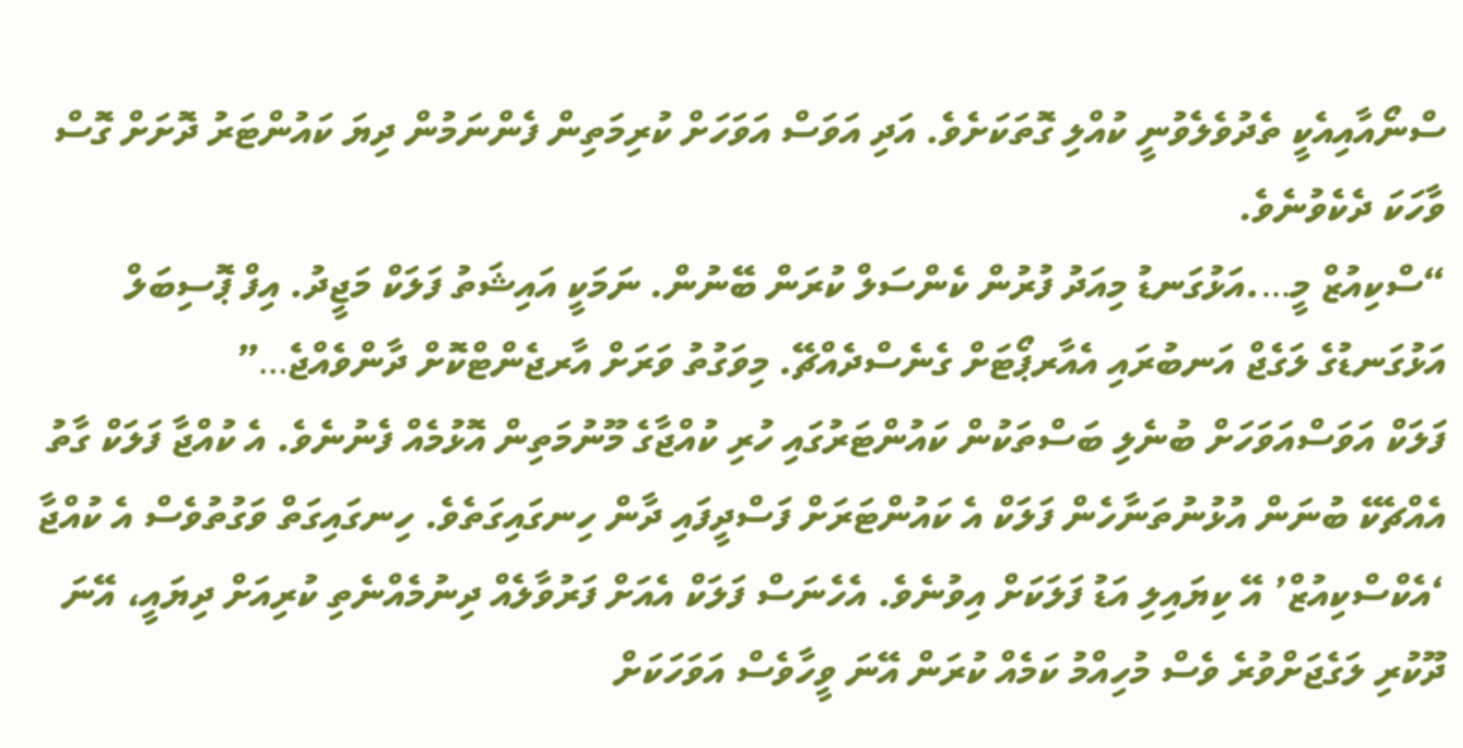ސްނޯއާއިއެކީ ތެދުވެލެވުނީ ކުއްލި ގޮތަކަށެވެ. އަދި އަވަސް އަވަހަށް ކުރިމަތިން ފެންނަމުން ދިޔަ ކައުންޓަރު ދޮށަށް ގޮސް ވާހަކަ ދެކެވުނެވެ.
“ސްކިއުޒް މީ….އަޅުގަނޑު މިއަދު ފުރުން ކެންސަލް ކުރަން ބޭނުން. ނަމަކީ އައިޝަތު ފަލަކް މަޖީދު. އިފް ޕޮސިބަލް އަޅުގަނޑުގެ ލަގެޖް އަނބުރައި އެއާރޕޯޓަށް ގެނެސްދެއްޗޭ. މިވަގުތު ވަރަށް އާރޖެންޓްކޮށް ދާންވެއްޖެ…”
ފަލަކް އަވަސްއަވަހަށް ބުނެލި ބަސްތަކުން ކައުންޓަރުގައި ހުރި ކުއްޖާގެ މޫނުމަތިން އޮޅުމެއް ފެނުނެވެ. އެ ކުއްޖާ ފަލަކް ގާތު އެއްޗެކޭ ބުނަން އުޅުނުތަނާހެން ފަލަކް އެ ކައުންޓަރަށް ފަސްދީފައި ދާން ހިނގައިގަތެވެ. ހިނގައިގަތް ވަގުތުވެސް އެ ކުއްޖާ ‘އެކްސްކިއުޒް’ އޭ ކިޔައިލި އަޑު ފަލަކަށް އިވުނެވެ. އެހެނަސް ފަލަކް އެއަށް ފަރުވާލެއް ދިނުމެއްނެތި ކުރިއަށް ދިޔައީ، އޭނަ ދޫކުރި ލަގެޖަށްވުރެ ވެސް މުހިއްމު ކަމެއް ކުރަން އޭނަ ވީހާވެސް އަވަހަކަށް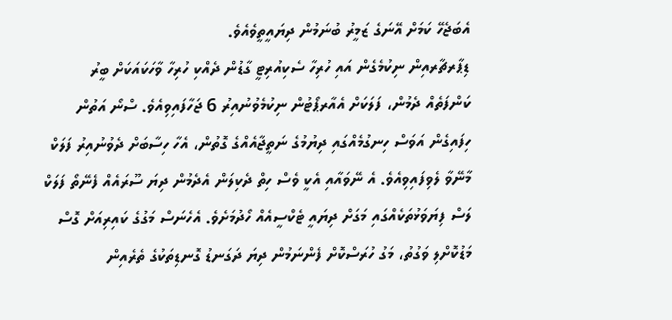އެބަޖެހޭ ކަމަށް އޭނަގެ ޒަމީރު ބުނަމުން ދިޔައީތީވެއެވެ.
ޑިޕާރޗާރއިން ނިކުމެގެން އައި ހުރިހާ ސެކިއުރިޓީ ގާޑުން ދެއްކި ހުރިހާ ވާހަކައަކަށް ބީރު ކަންފަތެއް ދެމުން، ފަލަކަށް އެއާރޕޯޓުން ނިކުމެވުނުއިރު 6 ޖަހާފައިވިއެވެ. ސްނޯ އަތުން ހިފައިގެން އަވަސް ހިނގުމެއްގައި ދިޔުމުގެ ނަތީޖާއެއްގެ ގޮތުން، އެހާ ހިސާބަށް ދެވުނުއިރު ފަލަކް މާނޭވާ ލެވިފައިވިއެވެ. އެ ނޭވައާއި އެކީ ވެސް ހިތް ދެކިލަން އެދެމުން ދިޔަ ސޫރައެއް ފެނޭތޯ ފަލަކް ލަސް ފިޔަވަޅުތަކެއްގައި މަގަށް ދިޔައީ ޓެކްސީއެއް ހޯދުމަށެވެ. އެހެނަސް މަގުގެ ކައިރިއަށް ގޮސް މަޑުކޮށްލި ވަގުތު، މަގު ހުރަސްކޮށް ފެންނަމުން ދިޔަ ދަގަނޑު ގޮނޑިތަކުގެ ތެރެއިން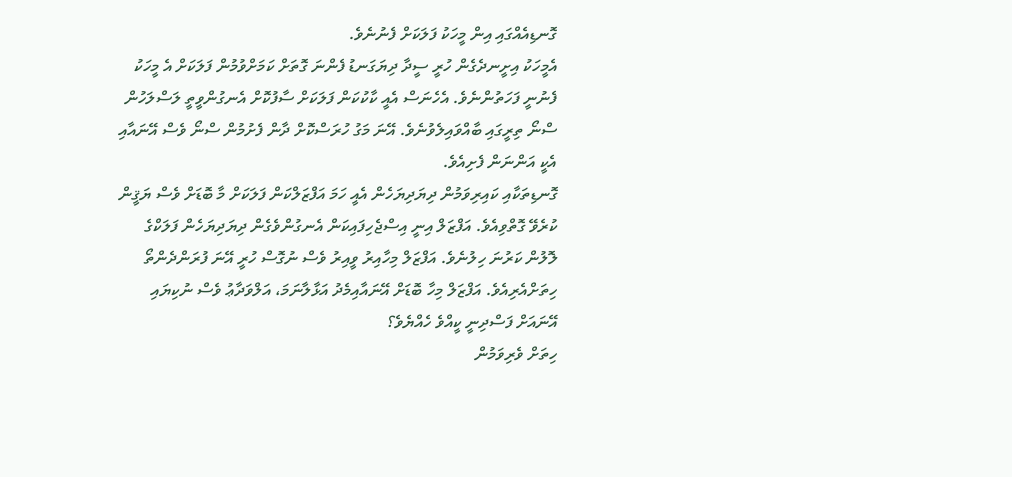ގޮނޑިއެއްގައި އިން މީހަކު ފަލަކަށް ފެނުނެވެ.
އެމީހަކު އިށީނދެގެން ހުރީ ސީދާ ދިޔަގަނޑު ފެންނަ ގޮތަށް ކަމަށްވުމުން ފަލަކަށް އެ މީހަކު ފެނުނީ ފަހަތުންނެވެ. އެހެނަސް އެއީ ކާކުކަން ފަލަކަށް ސާފުކޮށް އެނގުންވީތީ ލަސްލަހުން ސްނޯ ތިރީގައި ބާއްވައިލެވުނެވެ. އޭނަ މަގު ހުރަސްކޮށް ދާން ފެށުމުން ސްނޯ ވެސް އޭނައާއި އެކީ އަންނަން ފެށިއެވެ.
ގޮނޑިތަކާއި ކައިރިވަމުން ދިޔަދިޔަހެން އެއީ ހަމަ އަފްޒަލްކަން ފަލަކަށް މާ ބޮޑަށް ވެސް ޔަޤީން ކުރެވޭ ގޮތްވިއެވެ. އަފްޒަލް އިނީ އިސްޖެހިފައިކަން އެނގުންވެގެން ދިޔަދިޔަހެން ފަލަކްގެ ލޮލުން ކަރުނަ ހިލުނެވެ. އަފްޒަލް މިހާއިރު ވީއިރު ވެސް ނުގޮސް ހުރީ އޭނަ ފުރަންދެންތޯ ހިތަށްއެރިއެވެ. އަފްޒަލް މިހާ ބޮޑަށް އޭނައާއިމެދު އަޅާލާނަމަ، އަލްވަދާޢު ވެސް ނުކިޔައި އޭނައަށް ފަސްދިނީ ކީއްވެ ހެއްޔެވެ؟
ހިތަށް ވެރިވަމުން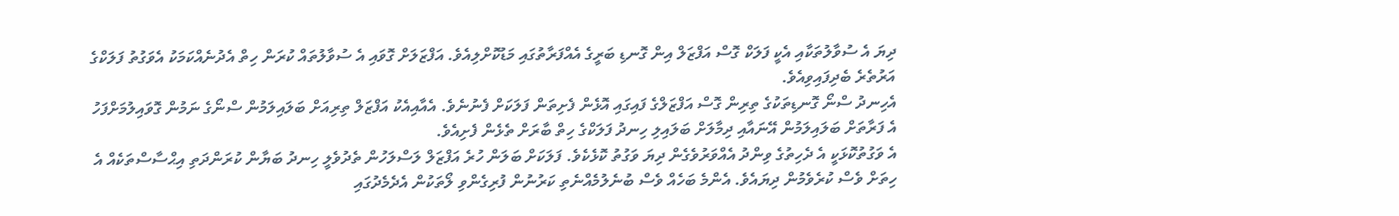ދިޔަ އެ ސުވާލުތަކާއި އެކީ ފަލަކް ގޮސް އަފްޒަލް އިން ގޮނޑި ބަރީގެ އެއްފަރާތުގައި މަޑުކޮށްލިއެވެ. އަފްޒަލަށް ގޮވައި އެ ސުވާލުތައް ކުރަން ހިތް އެދުނެއްކަމަކު އެވަގުތު ފަލަކްގެ އަރުތެރެ ބެދިފައިވިއެވެ.
އެހިނދު ސްނޯ ގޮނޑިތަކުގެ ތިރިން ގޮސް އަފްޒަލްގެ ފައިގައި އޮޅެން ފެށިތަން ފަލަކަށް ފެނުނެވެ. އެއާއިއެކު އަފްޒަލް ތިރިއަށް ބަލައިލަމުން ސްނޯގެ ނަމުން ގޮވައިލުމަށްފަހު އެ ފަރާތަށް ބަލައިލަމުން އޭނައާއި ދިމާލަށް ބަލައިލި ހިނދު ފަލަކްގެ ހިތް ބާރަށް ތެޅެން ފެށިއެވެ.
އެ ވަގުތުކޮޅަކީ އެ ދެހިތުގެ ވިންދު އެއްވަރުވެގެން ދިޔަ ވަގުތު ކޮޅެކެވެ. ފަލަކަށް ބަލަން ހުރެ އަފްޒަލް ލަސްލަހުން ތެދުވެލީ ހިނދު ބަޔާން ކުރަންދަތި އިޙްސާސްތަކެއް އެ ހިތަށް ވެސް ކުރެވެމުން ދިޔައެވެ. އެންމެ ބަހެއް ވެސް ބުނެލުމެއްނެތި ކަރުނުން ފުރިގެންވި ލޯތަކުން އެދެމެދުގައި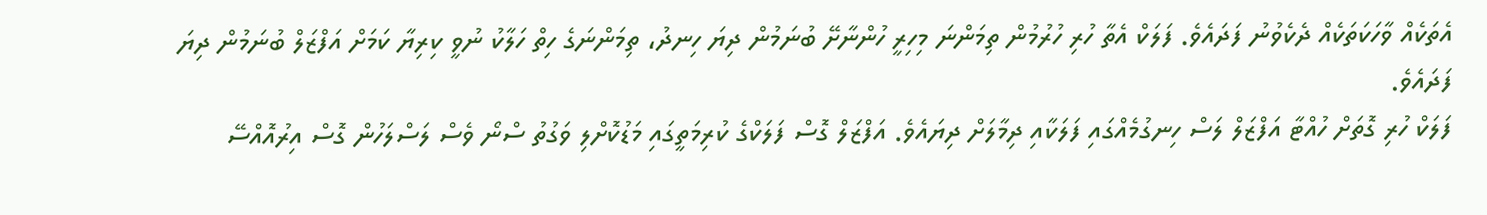އެތަކެއް ވާހަކަތަކެއް ދެކެވުނު ފަދައެވެ. ފަލަކް އެތާ ހުރި ހުރުމުން ތިމަންނަ މިހިރީ ހުންނާށޭ ބުނަމުން ދިޔަ ހިނދު، ތިމަންނަގެ ހިތް ހަލާކު ނުވީ ކިރިޔާ ކަމަށް އަފްޒަލް ބުނަމުން ދިޔަ ފަދައެވެ.
ފަލަކް ހުރި ގޮތަށް ހުއްޓާ އަފްޒަލް ލަސް ހިނގުމެއްގައި ފަލަކާއި ދިމާލަށް ދިޔައެވެ. އަފްޒަލް ގޮސް ފަލަކްގެ ކުރިމަތީގައި މަޑުކޮށްލި ވަގުތު ސްނޯ ވެސް ލަސްލަހުން ގޮސް އިރުއޮއްސޭ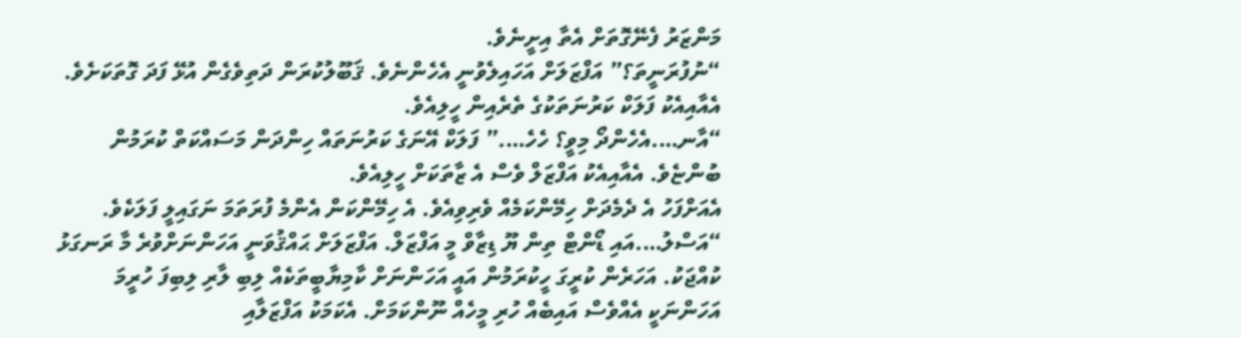މަންޒަރު ފެނޭގޮތަށް އެތާ އިށީނެވެ.
“ނުފުރަނީތަ؟” އަފްޒަލަށް އަހައިލެވުނީ އެހެންނެވެ. ޤަބޫލުކުރަން ދަތިވެގެން އުޅޭ ފަދަ ގޮތަކަށެވެ. އެއާއިއެކު ފަލަކް ކަރުނަތަކުގެ ތެރެއިން ހީލިއެވެ.
“އާނ….އެހެންދޯ މިވީ؟ ހެހެ….” ފަލަކް އޭނަގެ ކަރުނަތައް ހިންދަން މަސައްކަތް ކުރަމުން ބުންޏެވެ. އެއާއިއެކު އަފްޒަލް ވެސް އެ ޒާތަކަށް ހީލިއެވެ.
އެއަށްފަހު އެ ދެމެދަށް ހިމޭންކަމެއް ވެރިވިއެވެ. އެ ހިމޭންކަން އެންމެ ފުރަތަމަ ނަގައިލީ ފަލަކެވެ.
“އަސްލު….އައި ޑޯންޓް ތިން ޔޫ ޑިޒާވް މީ އަފްޒަލް. އަފްޒަލަށް ޙައްޤުވަނީ އަހަންނަށްވުރެ މާ ރަނގަޅު ކުއްޖަކު. އަހަރެން ކުރީގަ ހީކުރަމުން އައީ އަހަންނަށް ކާމިޔާބީތަކެއް ލިބި ލާރި ލިބިފަ ހުރީމަ އަހަންނަކީ އެއްވެސް އައިބެއް ހުރި މީހެއް ނޫންކަމަށް. އެކަމަކު އަފްޒަލާއި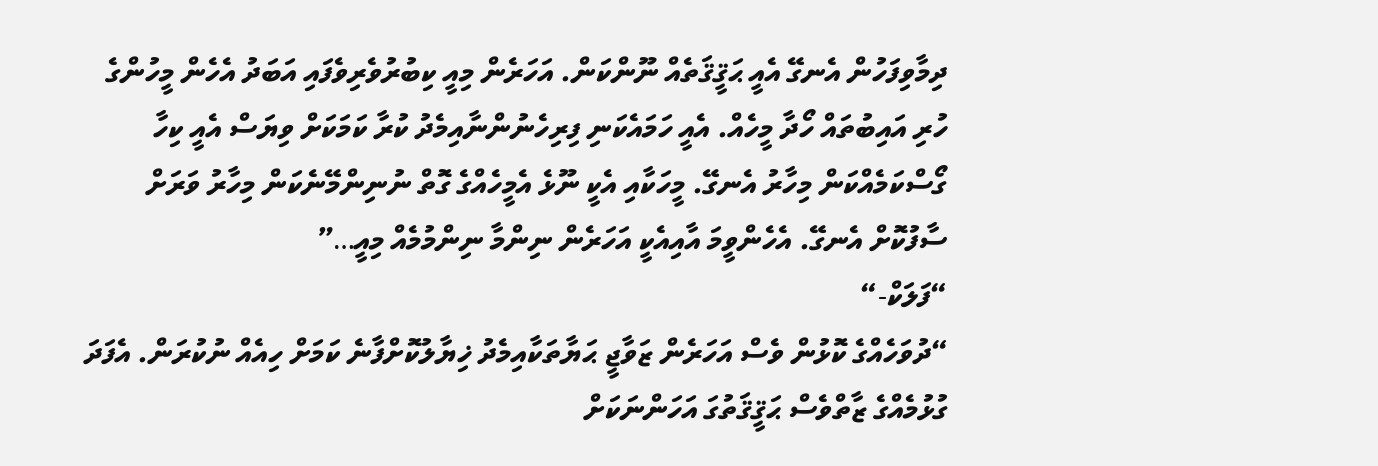ދިމާވިފަހުން އެނގޭ އެއީ ޙަޤީޤަތެއް ނޫންކަން. އަހަރެން މިއީ ކިބުރުވެރިވެފައި އަބަދު އެހެން މީހުންގެ ހުރި އައިބުތައް ހޯދާ މީހެއް. އެއީ ހަމައެކަނި ފިރިހެނުންނާއިމެދު ކުރާ ކަމަކަށް ވިޔަސް އެއީ ކިހާ ގޯސްކަމެއްކަން މިހާރު އެނގޭ. މީހަކާއި އެކީ ނޫޅެ އެމީހެއްގެ ގޮތް ނުނިންމޭނެކަން މިހާރު ވަރަށް ސާފުކޮށް އެނގޭ. އެހެންވީމަ އާއިއެކީ އަހަރެން ނިންމާ ނިންމުމެއް މިއީ…”
“ފަލަކް-“
“ދުވަހެއްގެ ކޮޅުން ވެސް އަހަރެން ޒަވާޖީ ޙަޔާތަކާއިމެދު ޚިޔާލުކޮށްފާނެ ކަމަށް ހިއެއް ނުކުރަން. އެފަދަ ގުޅުމެއްގެ ޒާތްވެސް ޙަޤީޤަތުގަ އަހަންނަކަށް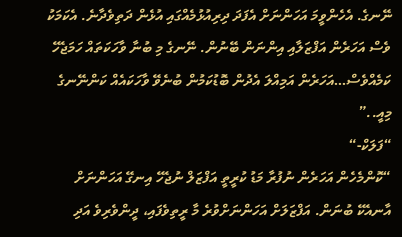ނޭނގެ. އެހެންވީމަ އަހަންނަށް އެފަދަ ދިރިއުޅުމެއްގައި އުޅެން ދަތިވެދާނެ. އެކަމަކު ވެސް އަހަރެން އަފްޒަލާއި އިންނަން ބޭނުން. ނޭނގެ މި ބުނާ ވާހަކަތައް ހަމަޖެހޭ ކަމެއްވެސް…އަހަރެން އަމިއްލަ އެދުން ބޮޑުކަމުން ބުނެވޭ ވާހަކައެއް ކަންނޭނގެ މިއީ..”
“ފަލަކް-“
“ކޮންމެހެން އަހަރެން ނުފުރާ މަޑު ކުރީތީ އަފްޒަލް ނުޖެހޭ އިނގޭ އަހަންނަށް އާނއެކޭ ބުނަން. އަފްޒަލަށް އަހަންނަށްވުރެ މާ ރީތިވެފައި، ދީންވެރިވެ އަދި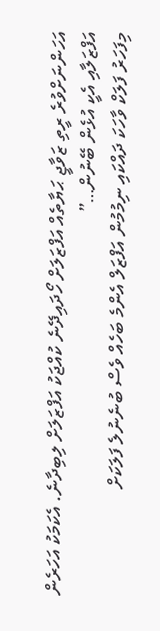އަހަންނަށްވުރެ ރީތި ޒަވާޖީ ޙަޔާތެއް އަފްޒަލަށް ހޯދައިދޭނެ ކުއްޖަކު އަފްޒަލަށް ލިބިދާނެ. އެކަމަކު އަހަރެން އަފްޒަލާއި އެކީ އުޅެން ބޭނުން…”
މިފަހަރު ފަލަކް ވާހަކަ ދައްކައި ނިމުމުން އަފްޒަލް އެންމެ ބަހެއް ވެސް ބުނެނުލެ ފަލަކަށް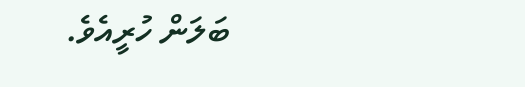ބަލަން ހުރީއެވެ.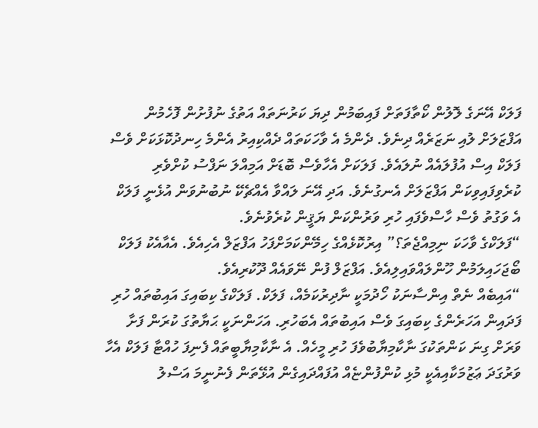ފަލަކް އޭނަގެ ލޮލުން ކޯތާފަތަށް ފައިބަމުން ދިޔަ ކަރުނަތައް އަތުގެ ނުފުށުން ފޮހެމުން އަފްޒަލަށް ލުއި ނަޒަރެއް ދިނެވެ. ދެންމެ އެ ވާހަކަތައް ދެއްކިއިރު އެންމެ ހިނދުކޮޅަކަށް ވެސް ފަލަކް އިސް އުފުލައެއް ނުލައެވެ. ފަލަކަށް އެހާވެސް ބޮޑަށް އަމިއްލަ ނަފްސު ކުށްވެރި ކުރެވިފައިވިކަން އަފްޒަލަށް އެނގުނެވެ. އަދި އޭނަ ލައްވާ އެއްޗެކޭ ނުބުނުވަން އުޅެނީ ފަލަކް އެ ވަގުތު ވެސް ހާސްވެފައި ހުރި ވަރުންކަން ޔަޤީން ކުރެވުނެވެ.
“ފަލަކްގެ ވާހަކަ ނިމިއްޖެތަ؟” އިރުކޮޅެއްގެ ހިމޭންކަމަށްފަހު އަފްޒަލް އެހިއެވެ. އެއާއެކު ފަލަކް ބޯޖަހައިލަމުން ހޫންލައްވައިލިއެވެ. އަފްޒަލް ފުން ނޭވައެއް ދޫކުރިއެވެ.
“އައިބެއް ނެތް އިންސާނަކު ހޯދުމަކީ ނާދިރުކަމެއް، ފަލަކް. ފަލަކްގެ ކިބައިގަ އައިބުތައް ހުރި ފަދައިން އަހަރެންގެ ކިބައިގަ ވެސް އައިބުތައް އެބަހުރި. އަހަންނަކީ ޙަޔާތުގަ ކުރަން ފަށާ ވަރަށް ގިނަ ކަންތަކުގަ ނާކާމިޔާބުވެފަ ހުރި މީހެއް. އެ ނާކާމިޔާބީތައް ފެނިފަ ހުއްޓާ ފަލަކް އެހާ ވަރުގަދަ ޢަޒުމަކާއިއެކީ މުޅި ކުންފުންޏެއް އުފައްދައިގެން އުޅޭތަން ފެނުނީމަ އަސްލު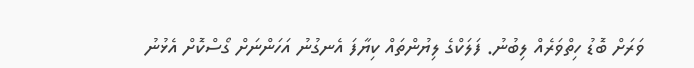ވަރަށް ބޮޑު ހިތްވަރެއް ލިބުނު. ފަލަކްގެ ލިޔުންތައް ކިޔާފަ އެނގުނު އަހަންނަށް ގޯސްކޮށް އެޅުނު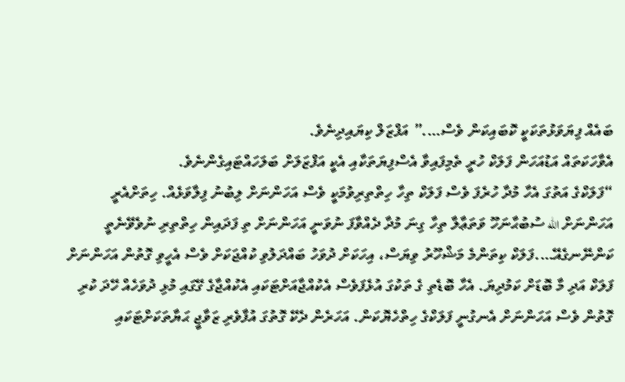ބައެއް ފިޔަވަޅުތަކަކީ ކޮބައިކަން ވެސް….” އަފްޒަލް ކިޔައިދިނެވެ.
އެވާހަކަތައް އަޑުއަހަން ފަލަކް ހުރީ ތެމިފައިވާ އެސްފިޔަތަކާއި އެކީ އަފްޒަލަށް ބަލަހައްޓައިގެންނެވެ.
“ފަލަކްގެ އަތުގަ އެހާ މުދާ ހުރެފަ ވެސް ފަލަކް ތިހާ ހިތްތިރިވުމަކީ ވެސް އަހަންނަށް ލިބުނު ފިލާވަޅެއް. ހިތަށްއެރީ އަހަންނަށް الله ސުބުޙާނަހޫ ވަތަޢާލާ ތިހާ ގިނަ މުދާ ދެއްވާފަ ނުވަނީ އަހަންނަށް ތި ފަދައިން ހިތްތިރި ނުވެވޭނެތީ ކަންނޭނގެއޭ….ފަލަކް ކިތަންމެ މަޝްހޫރު ވިޔަސް، އިހަކަށް ދުވަހު ބައްދަލުވި ކުއްޖަކަށް ވެސް އެހީވި ގޮތުން އަހަންނަށް ފަލަކް އަދި މާ ބޮޑަށް ކަމުދިޔަ. އެހާ ބޮޑެތި ގެ ތަކުގަ އުޅެފަވެސް އެކުއްޖާއަށްޓަކައި އެކުއްޖާގެ ގޭގައި މުޅި ދުވަހެއް ހޭދަ ކުރި ގޮތުން ވެސް އަހަންނަށް އެނގުނީ ފަލަކްގެ ހިތްހެޔޮކަން. އަހަރެން ދެކޭ ގޮތުގަ އުފާވެރި ޒަވާޖީ ޙަޔާތަކަށްޓަކައި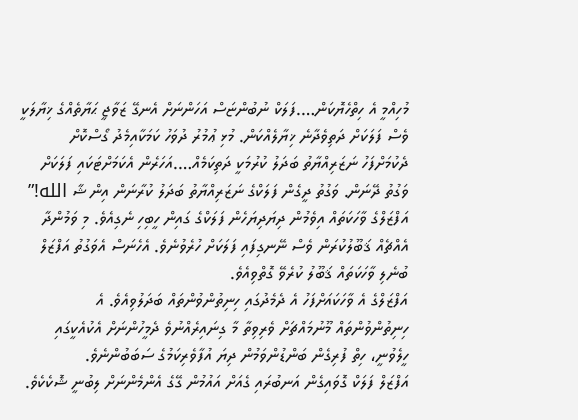މުހިއްމީ އެ ހިތްހެޔޮކަން….ފަލަކް ނުބުންޏަސް އަހަންނަށް އެނގޭ ޒަވާޖީ ޙަޔާތެއްގެ ޚިޔާލަކީ ވެސް ފަލަކަށް ދަތިވެދާނެ ޚިޔާލެއްކަން. މުޅި ޢުމުރު ދުވަހު ކަމަކާއިމެދު ގޯސްކޮށް ދެކުމަށްފަހު ނަޒަރިއްޔާތު ބަދަލު ކުރުމަކީ ދަތިކަމެއް….އަހަރެން އެކަމަށްޓަކައި ފަލަކަށް ވަގުތު ދޭނަން. ވަގުތު ދީގެން ފަލަކްގެ ނަޒަރިއްޔާތު ބަދަލު ކުރާނަން އިން ޝާ الله!”
އަފްޒަލްގެ ވާހަކަތައް އިވެމުން ދިޔަދިޔަހެން ފަލަކްގެ ގައިން ހީބިހި ނެގިއެވެ. މި ވަމުންދާ އެއްޗެއް ޤަބޫލުކުރަން ވެސް ނޭނގިފައި ފަލަކަށް ހުރެވުނެވެ. އެހެނަސް އެވަގުތު އަފްޒަލް ބުނެލި ވާހަކަތައް ޤަބޫލު ކުރެވޭ ގޮތްވިއެވެ.
އަފްޒަލްގެ އެ ވާހަކައަށްފަހު އެ ދެމެދުގައި ހިނިތުންވުންތައް ބަދަލުވިއެވެ. އެ ހިނިތުންވުންތައް މޫނުމައްޗަށް ވެރިވިތާ މާ ގިނައިރެއްނުވެ ދެމީހުންނަށް އެކުއެކީގައި ހީލެވުނީ، ހިތް ފުރިގެން ބަންޑުންވަމުން ދިޔަ އުފާވެރިކަމުގެ ސަބަބުންނެވެ.
އަފްޒަލް ފަލަކް ގޮވައިގެން އަނބުރައި ގެއަށް އައުމުން ގޭގެ އެންމެންނަށް ލިބުނީ ޝޮކެކެވެ.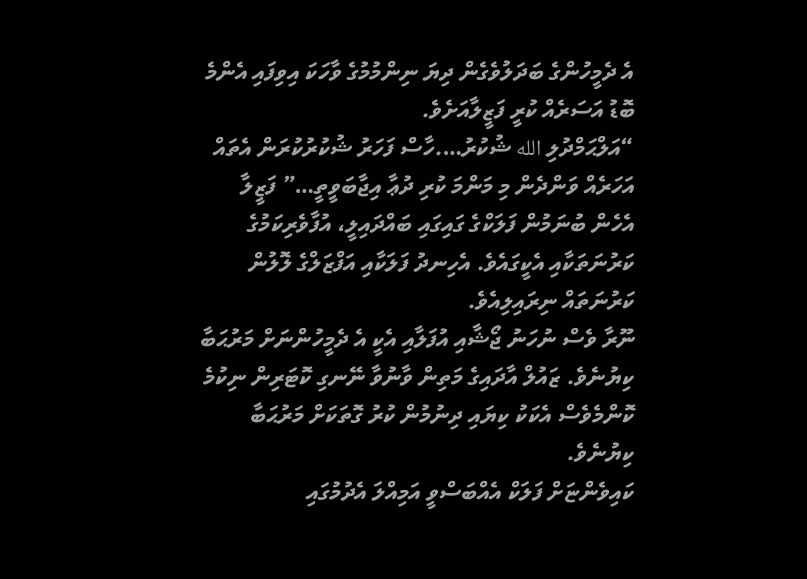އެ ދެމީހުންގެ ބަދަލުވެގެން ދިޔަ ނިންމުމުގެ ވާހަކަ އިވިފައި އެންމެ ބޮޑު އަސަރެއް ކުރީ ފަޒީލާއަށެވެ.
“އަލްޙަމްދުލި الله ޝުކުރު….ހާސް ފަހަރު ޝުކުރުކުރަން އެތައް އަހަރެއް ވަންދެން މި މަންމަ ކުރި ދުޢާ އިޖާބަވީތީ…” ފަޒީލާ އެހެން ބުނަމުން ފަލަކްގެ ގައިގައި ބައްދައިލީ، އުފާވެރިކަމުގެ ކަރުނަތަކާއި އެކީގައެވެ. އެހިނދު ފަލަކާއި އަފްޒަލްގެ ލޮލުން ކަރުނަތައް ނިރައިލިއެވެ.
ނޫރާ ވެސް ނުހަނު ޖޯޝާއި އުފަލާއި އެކީ އެ ދެމީހުންނަށް މަރުޙަބާ ކިޔުނެވެ. ޒައުލް އާދައިގެ މަތިން ވާނުވާ ނޭނގި ކޮޓަރިން ނިކުމެ ކޮންމެވެސް އެކަކު ކިޔައި ދިނުމުން ކުރު ގޮތަކަށް މަރުޙަބާ ކިޔުނެވެ.
ކައިވެންޏަށް ފަލަކް އެއްބަސްވީ އަމިއްލަ އެދުމުގައި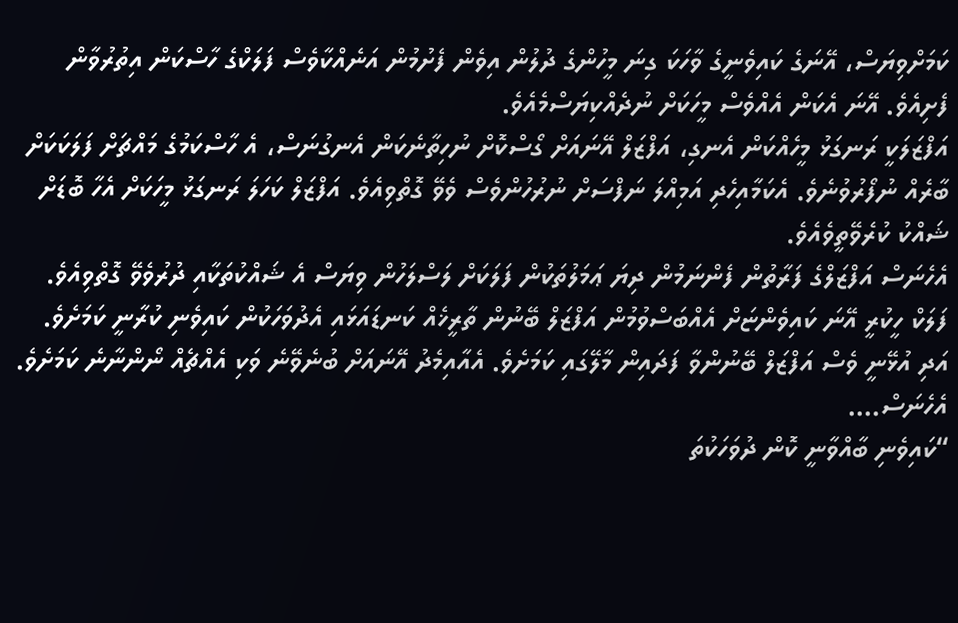ކަމަށްވިޔަސް، އޭނަގެ ކައިވެނީގެ ވާހަކަ ގިނަ މީހުންގެ ދުލުން އިވެން ފެށުމުން އަނެއްކާވެސް ފަލަކްގެ ހާސްކަން އިތުރުވާން ފެށިއެވެ. އޭނަ އެކަން އެއްވެސް މީހަކަށް ނުދެއްކިޔަސްމެއެވެ.
އަފްޒަލަކީ ރަނގަޅު މީހެއްކަން އެނގި، އަފްޒަލް އޭނައަށް ގޯސްކޮށް ނުހިތާނެކަން އެނގުނަސް، އެ ހާސްކަމުގެ މައްޗަށް ފަލަކަކަށް ބާރެއް ނުފޯރުވުނެވެ. އެކަމާއިހެދި އަމިއްލަ ނަފްސަށް ނުރުހުންވެސް ވެވޭ ގޮތްވިއެވެ. އަފްޒަލް ކަހަލަ ރަނގަޅު މީހަކަށް އެހާ ބޮޑަށް ޝައްކު ކުރެވޭތީވެއެވެ.
އެހެނަސް އަފްޒަލްގެ ފަރާތުން ފެންނަމުން ދިޔަ ޢަމަލުތަކުން ފަލަކަށް ލަސްލަހުން ވިޔަސް އެ ޝައްކުތަކާއި ދުރުވެވޭ ގޮތްވިއެވެ. ފަލަކް ހީކުރީ އޭނަ ކައިވެންޏަށް އެއްބަސްވުމުން އަފްޒަލް ބޭނުން ތާރީޚެއް ކަނޑައަޅައި އެދުވަހަކުން ކައިވެނި ކުރާނީ ކަމަށެވެ. އަދި އުޅޭނީ ވެސް އަފްޒަލް ބޭނުންވާ ފަދައިން މާލޭގައި ކަމަށެވެ. އެއާއިމެދު އޭނައަށް ބުނެވޭނެ ވަކި އެއްޗެއް ނޯންނާނެ ކަމަށެވެ. އެހެނަސް….
“ކައިވެނި ބާއްވާނީ ކޮން ދުވަހަކުތަ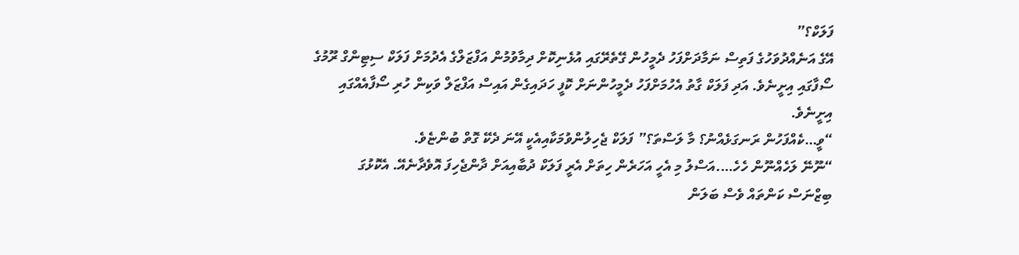ފަލަކް؟”
އޭގެ އަނެއްދުވަހުގެ ފަތިސް ނަމާދަށްފަހު ދެމީހުން ގޭތެރޭގައި އުޅެނިކޮށް ދިމާވުމުން އަފްޒަލްގެ އެދުމަށް ފަލަކް ސިޓިންގް ރޫމުގެ ސޯފާގައި އިށީނެވެ. އަދި ފަލަކް ގާތު އެހުމަށްފަހު ދެމީހުންނަށް ކޮފީ ހަދައިގެން އައިސް އަފްޒަލް ވަކިން ހުރި ސޯފާއެއްގައި އިށީނެވެ.
“ވީ…ކެއްފަހުން ރަނގަޅެއްނު؟ މާ ލަސްތަ؟” ފަލަކް ޖެހިލުންވުމަކާއިއެކީ އޭނަ ދެކޭ ގޮތް ބުންޏެވެ.
“ނޫނޭ ލަހެއްނޫން ހެހެ….އަސްލު މި އެހީ އަހަރެން ހިތަށް އެރީ ފަލަކް ދުބާއިއަށް ދާންޖެހިފަ އޮވެދާނެއޭ. އެކޮޅުގަ ބިޒްނަސް ކަންތައް ވެސް ބަލަން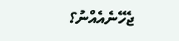ޖެހޭނެއެއްނު؟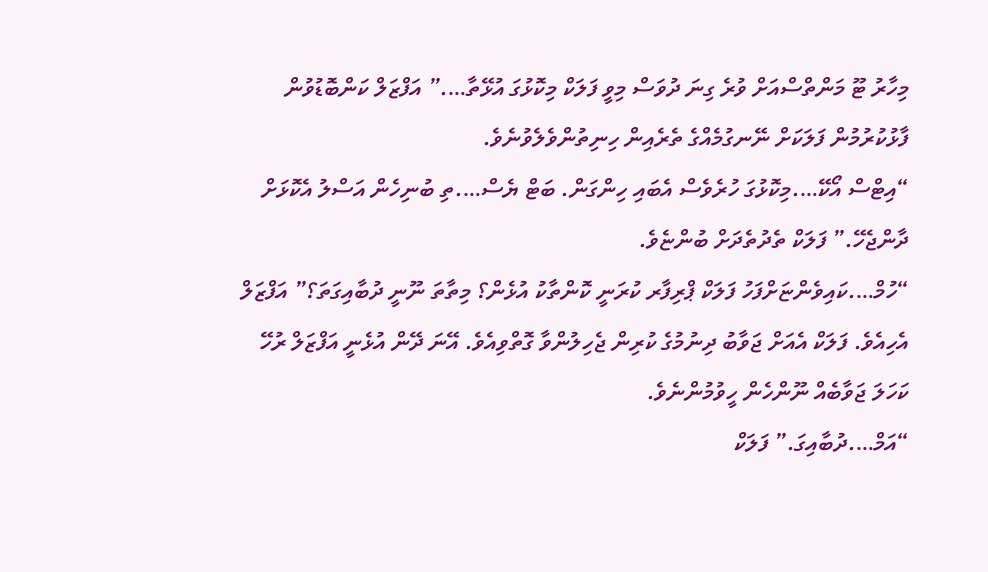މިހާރު ޓޫ މަންތްސްއަށް ވުރެ ގިނަ ދުވަސް މިވީ ފަލަކް މިކޮޅުގަ އުޅޭތާ….” އަފްޒަލް ކަންބޮޑުވުން ފާޅުކުރުމުން ފަލަކަށް ނޭނގުމެއްގެ ތެރެއިން ހިނިތުންވެލެވުނެވެ.
“އިޓްސް އޯކޭ….މިކޮޅުގަ ހުރެވެސް އެބައި ހިންގަން. ބަޓް ޔެސް….ތި ބުނިހެން އަސްލު އެކޮޅަށް ދާންޖެހޭ.” ފަލަކް ތެދުތެދަށް ބުންޏެވެ.
“ހުމް….ކައިވެންޏަށްފަހު ފަލަކް ޕްރިފާރ ކުރަނީ ކޮންތާކު އުޅެން؟ މިތާތަ ނޫނީ ދުބާއިގަތަ؟” އަފްޒަލް އެހިއެވެ. ފަލަކް އެއަށް ޖަވާބު ދިނުމުގެ ކުރިން ޖެހިލުންވާ ގޮތްވިއެވެ. އޭނަ ދޭން އުޅެނީ އަފްޒަލް ރުހޭ ކަހަލަ ޖަވާބެއް ނޫންހެން ހީވުމުންނެވެ.
“އަމް….ދުބާއިގަ.” ފަލަކް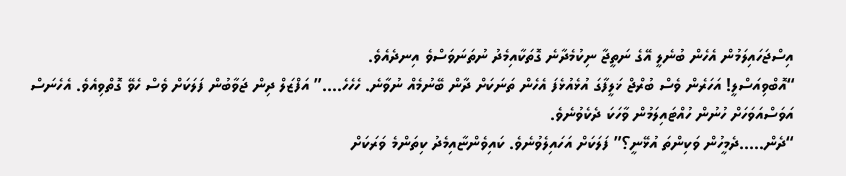އިސްޖަހައިލަމުން އެހެން ބުނެލީ އޭގެ ނަތީޖާ ނިކުމެދާނެ ގޮތަކާއިމެދު ނުތަނަވަސްވެ އިނދެއެވެ.
“އޮބްވިއަސްލީ! އަހަރެން ވެސް ބުރްޖް ޚަލީފާގަ އުޅެއުޅެފަ އެހެން ތަނަކަށް ދާން ބޭނުމެއް ނުވާނެ. ހެހެހެ….” އަފްޒަލް ދިން ޖަވާބުން ފަލަކަށް ވެސް ހެވޭ ގޮތްވިއެވެ. އެހެނަސް އަވަސްއަވަހަށް ހުނުން ހުއްޓައިލަމުން ވާހަކަ ދެކެވުނެވެ.
“ދެން…..ދެމީހުން ވަކިންތަ އުޅޭނީ؟” ފަލަކަށް އަހައިލެވުނެވެ. ކައިވެންޏާއިމެދު ކިތަންމެ ވަރަކަށް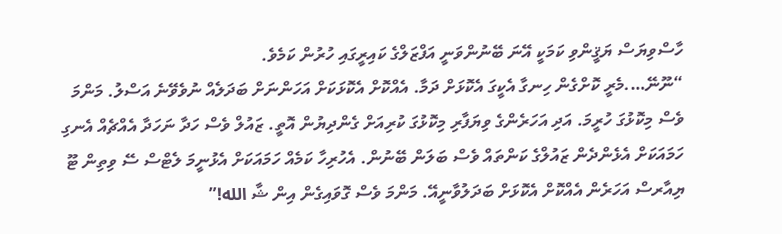ހާސްވިޔަސް ޔަޤީންވި ކަމަކީ އޭނަ ބޭނުންވަނީ އަފްޒަލްގެ ކައިރީގައި ހުރުން ކަމެވެ.
“ނޫނޭ….މެރީ ކޮށްގެން ހިނގާ އެކީގަ އެކޮޅަށް ދަމާ. އެއްކޮށް އެކޮޅަކަށް އަހަންނަށް ބަދަލެއް ނުވެވޭނެ އަސްލު. މަންމަ ވެސް މިކޮޅުގަ ހުރީމަ. އަދި އަހަރެންގެ ވިޔަފާރި މިކޮޅުގަ ކުރިއަށް ގެންދިޔުން އޮތީ. ޒައުލް ވެސް ހަދާ ނަހަދާ އެއްޗެއް އެނގި ހަމައަކަށް އެޅެންދެން ޒައުލްގެ ކަންތައް ވެސް ބަލަން ބޭނުން. އެހުރިހާ ކަމެއް ހަމައަކަށް އެޅުނީމަ ލެޓްސް ސޭ ވިތިން ޓޫ ޔިއާރސް އަހަރެން އެއްކޮށް އެކޮޅަށް ބަދަލުވާނީއޭ. މަންމަ ވެސް ގޮވައިގެން އިން ޝާ الله!”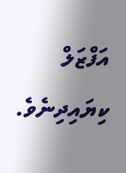އަފްޒަލް ކިޔައިދިނެވެ.